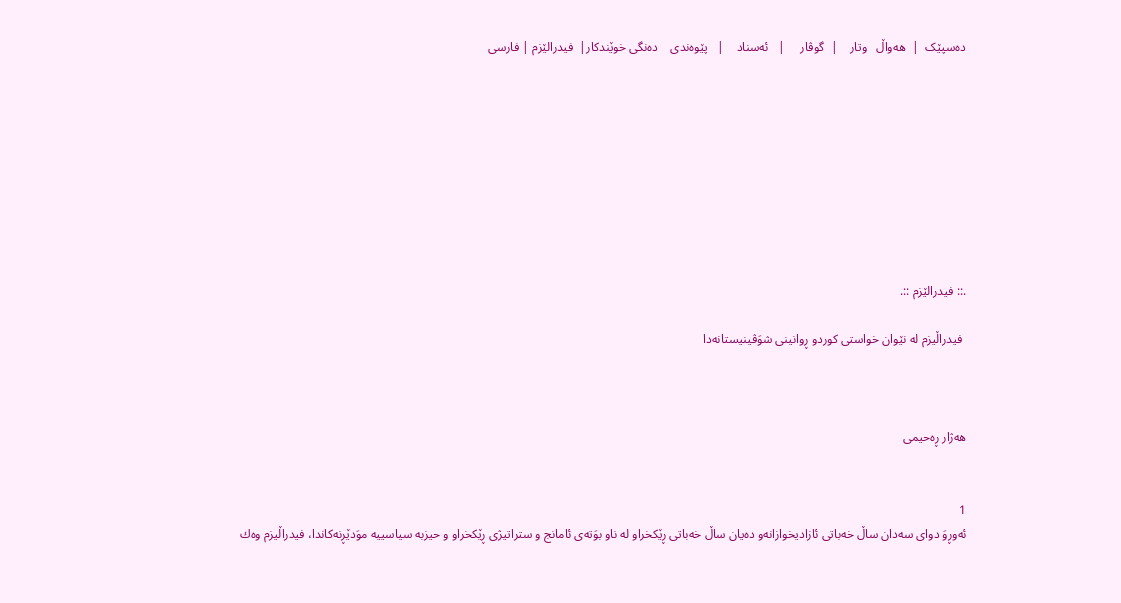ده‌سپێک  |  هه‌واڵ   وتار    |  گوڤار     |   ئه‌سناد    |   پێوه‌ندی    ده‌نگی خوێندكار|  فیدرالێزم | فارسی









.:: فیدرالێزم ::.

 فیدراڵیزم له‌ نێوان خواستی‌ كوردو ڕوانینی‌ شوَڤینیستانه‌دا



هه‌ژار ڕه‌حیمی‌


1
ئه‌وڕوَ دوای‌ سه‌دان ساڵ خه‌باتی‌ ئازادیخوازانه‌و ده‌یان ساڵ خه‌باتی‌ ڕێكخراو له‌ ناو بوَته‌ی‌ ئامانج و ستراتیژی‌ ڕێكخراو و حیزبه‌ سیاسییه‌ موَدێڕنه‌كاندا، فیدراڵیزم وه‌ك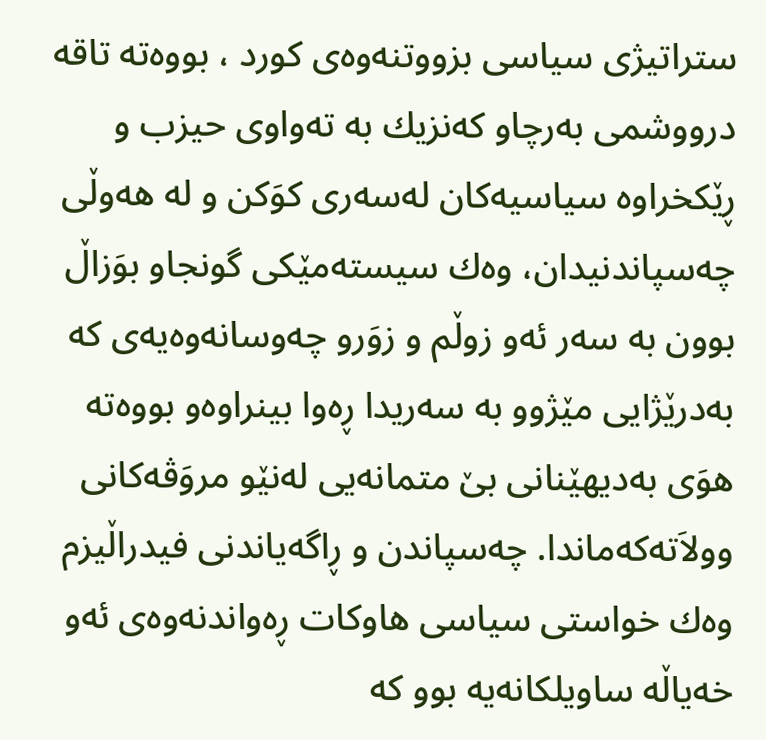ستراتیژی‌ سیاسی‌ بزووتنه‌وه‌ی‌ كورد ، بووه‌ته‌ تاقه‌ درووشمی‌ به‌رچاو كه‌نزیك به‌ ته‌واوی‌ حیزب و
ڕێكخراوه‌ سیاسیه‌كان له‌سه‌ری‌ كوَكن و له‌ هه‌وڵی‌ چه‌سپاندنیدان، وه‌ك سیسته‌مێكی‌ گونجاو بوَزاڵ بوون به‌ سه‌ر ئه‌و زوڵم و زوَرو چه‌وسانه‌وه‌یه‌ی‌ كه‌ به‌درێژایی‌ مێژوو به‌ سه‌ریدا ڕه‌وا بینراوه‌و بووه‌ته‌ هوَی‌ به‌دیهێنانی‌ بێ‌ متمانه‌یی‌ له‌نێو مروَڤه‌كانی‌ وولاَته‌كه‌ماندا. چه‌سپاندن و ڕاگه‌یاندنی‌ فیدراڵیزم وه‌ك خواستی‌ سیاسی‌ هاوكات ڕه‌واندنه‌وه‌ی‌ ئه‌و خه‌یاڵه‌ ساویلكانه‌یه‌ بوو كه‌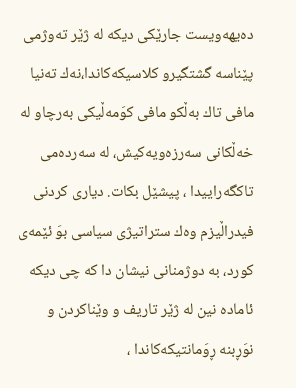ده‌یهه‌ویست جارێكی‌ دیكه‌ له‌ ژێر ته‌وژمی‌ پێناسه‌ گشتگیرو كلاسیكه‌كاندا،نه‌ك ته‌نیا مافی‌ تاك به‌ڵكو مافی‌ كوَمه‌ڵیكی‌ به‌رچاو له‌ خه‌ڵكانی‌ سه‌رزه‌ویه‌كیش، له‌ سه‌رده‌می‌ تاكگه‌راییدا ، پیشێل بكات. دیاری‌ كردنی‌ فیدراڵیزم وه‌ك ستراتیژی‌ سیاسی‌ بوَ ئێمه‌ی‌ كورد، به‌ دوژمنانی‌ نیشان دا كه‌ چی‌ دیكه‌ ئاماده‌ نین له‌ ژێر تاریف و وێناكردن و نوَڕبنه‌ ڕوَمانتیكه‌كاندا ،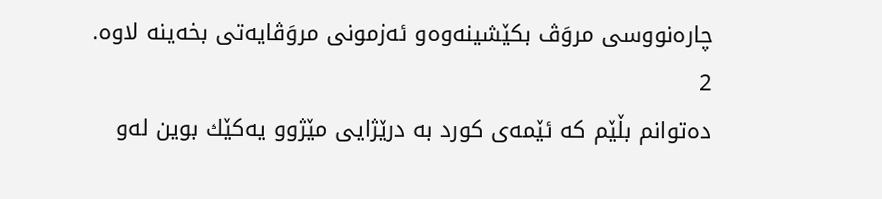چاره‌نووسی‌ مروَڤ بكێشینه‌وه‌و ئه‌زمونی‌ مروَڤایه‌تی‌ بخه‌ینه‌ لاوه‌.
2
ده‌توانم بڵێم كه‌ ئێمه‌ی‌ كورد به‌ درێژایی‌ مێژوو یه‌كێك بوین له‌و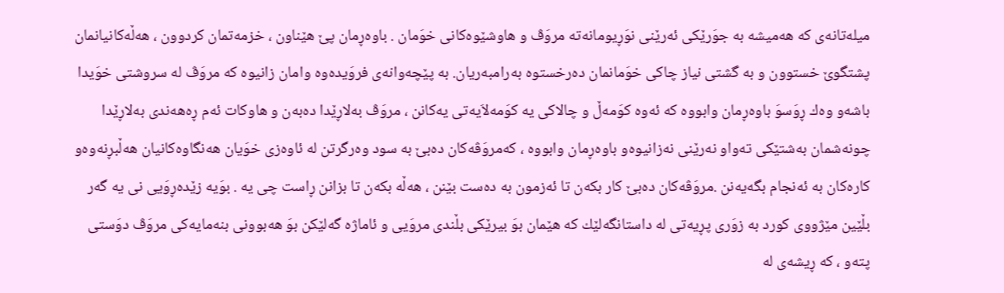میله‌تانه‌ی‌ كه‌ هه‌میشه‌ به‌ جوَرێكی‌ ئه‌رێنی‌ نوَڕیومانه‌ته‌ مروَڤ و هاوشێوه‌كانی‌ خوَمان . باوه‌ڕمان پێ‌ هێناون ، خزمه‌تمان كردوون ، هه‌ڵه‌كانیانمان پشتگوێ‌ خستوون و به‌ گشتی‌ نیاز چاكی‌ خوَمانمان ده‌رخستوه‌ به‌رامبه‌ریان. به‌ پێچه‌وانه‌ی‌ فروَیده‌وه‌ وامان زانیوه‌ كه‌ مروَڤ له‌ سروشتی‌ خوَیدا باشه‌و وه‌ك ڕوَسوَ باوه‌ڕمان وابووه‌ كه‌ ئه‌وه‌ كوَمه‌ڵ و چالاكی‌ یه‌ كوَمه‌لاَیه‌تی‌ یه‌كانن ، مروَڤ به‌لاڕێدا ده‌به‌ن و هاوكات ئه‌م ڕه‌هه‌ندی‌ به‌لاڕێدا چونه‌شمان به‌شتێكی‌ ته‌واو نه‌رێنی‌ نه‌زانیوه‌و باوه‌ڕمان وابووه‌ ، كه‌مروَڤه‌كان ده‌بێ‌ به‌ سود وه‌رگرتن له‌ ئاوه‌زی‌ خوَیان هه‌نگاوه‌كانیان هه‌ڵبڕنه‌وه‌و كاره‌كان به‌ ئه‌نجام بگه‌یه‌نن .مروَڤه‌كان ده‌بێ‌ كار بكه‌ن تا ئه‌زمون به‌ ده‌ست بێنن ، هه‌ڵه‌ بكه‌ن تا بزانن ڕاست چی‌ یه‌ . بوَیه‌ زێده‌ڕوَیی‌ نی‌ یه‌ گه‌ر بڵێین مێژووی‌ كورد به‌ زوَری‌ پڕیه‌تی‌ له‌ داستانگه‌لێك كه‌ هێمان بوَ بیرێكی‌ بڵندی‌ مروَیی‌ و ئاماژه‌ گه‌لێكن بوَ هه‌بوونی‌ بنه‌مایه‌كی‌ مروَڤ دوَستی‌ پته‌و ، كه‌ ڕیشه‌ی‌ له‌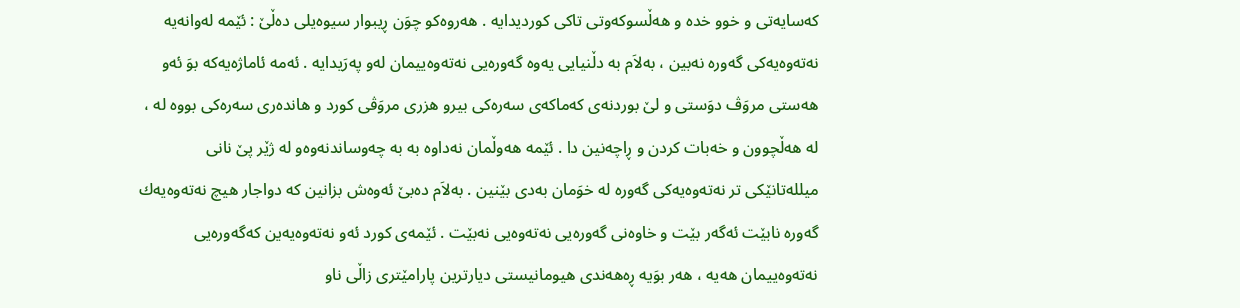كه‌سایه‌تی‌ و خوو خده‌ و هه‌ڵسوكه‌وتی‌ تاكی‌ كوردیدایه‌ . هه‌روه‌كو چوَن ڕیبوار سیوه‌یلی‌ ده‌ڵێ‌ : ئێمه‌ له‌وانه‌یه‌ نه‌ته‌وه‌یه‌كی‌ گه‌وره‌ نه‌بین ، به‌لاَم به‌ دڵنیایی‌ یه‌وه‌ گه‌وره‌یی‌ نه‌ته‌وه‌ییمان له‌و په‌رَیدایه‌ . ئه‌مه‌ ئاماژه‌یه‌كه‌ بوَ ئه‌و هه‌ستی‌ مروَڤ دوَستی‌ و لێ‌ بوردنه‌ی‌ كه‌ماكه‌ی‌ سه‌ره‌كی‌ بیرو هزری‌ مروَڤی‌ كورد و هانده‌ری‌ سه‌ره‌كی‌ بووه‌ له‌ ، له‌ هه‌ڵچوون و خه‌بات كردن و ڕاچه‌نین دا . ئێمه‌ هه‌وڵمان نه‌داوه‌ به‌ به‌ چه‌وساندنه‌وه‌و له‌ ژێر پێ‌ نانی‌ میلله‌تانێكی‌ تر نه‌ته‌وه‌یه‌كی‌ گه‌وره‌ له‌ خوَمان به‌دی‌ بێنین . به‌لاَم ده‌بێ‌ ئه‌وه‌ش بزانین كه‌ دواجار هیچ نه‌ته‌وه‌یه‌ك گه‌وره‌ نابێت ئه‌گه‌ر بێت و خاوه‌نی‌ گه‌وره‌یی‌ نه‌ته‌وه‌یی‌ نه‌بێت . ئێمه‌ی‌ كورد ئه‌و نه‌ته‌وه‌یه‌ین كه‌گه‌وره‌یی‌ نه‌ته‌وه‌ییمان هه‌یه‌ ، هه‌ر بوَیه‌ ڕه‌هه‌ندی‌ هیومانیستی‌ دیارترین پارامێتری‌ زاڵی‌ ناو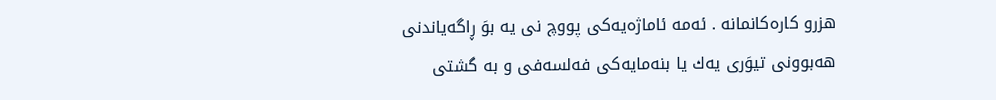هزرو كاره‌كانمانه‌ . ئه‌مه‌ ئاماژه‌یه‌كی‌ پووچ نی‌ یه‌ بوَ ڕاگه‌یاندنی‌ هه‌بوونی‌ تیوَری‌ یه‌ك یا بنه‌مایه‌كی‌ فه‌لسه‌فی‌ و به‌ گشتی‌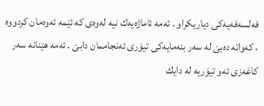فه‌لسه‌فه‌یه‌كی‌ دیاریكراو . ئه‌مه‌ ئاماژه‌یه‌ك نیه‌ له‌وه‌ی‌ كه‌ ئێمه‌ ئه‌وه‌مان كردووه‌ ، كه‌واته‌ ده‌بێ‌ له‌ سه‌ر بنه‌مایه‌كی‌ تیوَری‌ ئه‌نجاممان دابێ‌ . ئه‌مه‌ هێنانه‌ سه‌ر كاغه‌زی‌ ئه‌و تیوَریه‌ له‌ دایك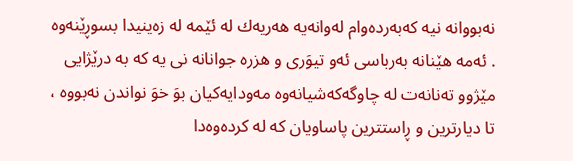نه‌بووانه‌ نیه‌ كه‌به‌رده‌وام له‌وانه‌یه‌ هه‌ریه‌ك له‌ ئێمه‌ له‌ زه‌ینیدا بسوڕێنه‌وه‌ . ئه‌مه‌ هێنانه‌ به‌رباسی‌ ئه‌و تیوَری‌ و هزره‌ جوانانه‌ نی‌ یه‌ كه‌ به‌ درێژایی‌ مێژوو ته‌نانه‌ت له‌ چاوگه‌كه‌شیانه‌وه‌ مه‌ودایه‌كیان بوَ خوَ نواندن نه‌بووه‌ ، تا دیارترین و ڕاستترین پاساویان كه‌ له‌ كرده‌وه‌دا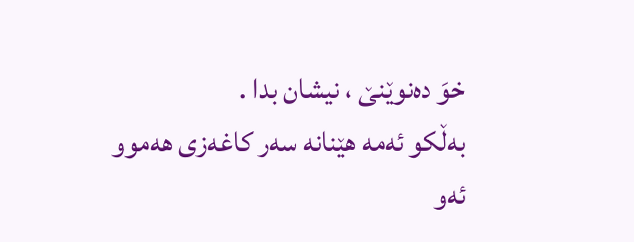خوَ ده‌نوێنێ‌ ، نیشان بدا .
به‌ڵكو ئه‌مه‌ هێنانه‌ سه‌ر كاغه‌زی‌ هه‌موو ئه‌و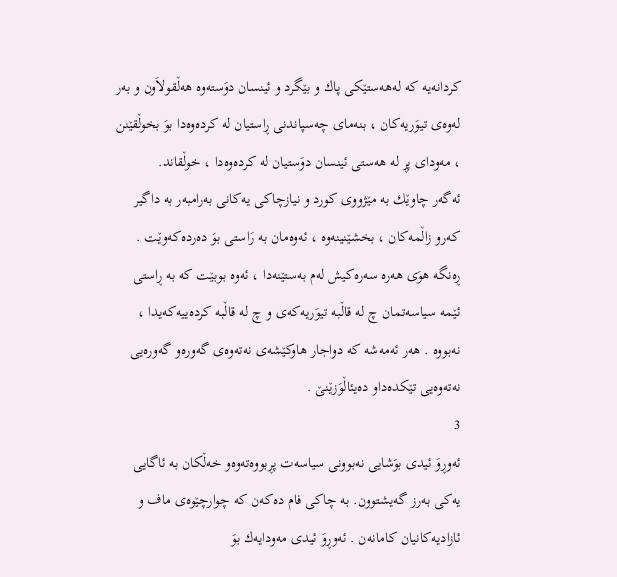كردانه‌یه‌ كه‌ له‌هه‌ستێكی‌ پاك و بێگرد و ئینسان دوَسته‌وه‌ هه‌ڵقولاَون و به‌ر له‌وه‌ی‌ تیوَریه‌كان ، بنه‌مای‌ چه‌سپاندنی‌ ڕاستیان له‌ كرده‌وه‌دا بوَ بخوڵقێنن ، مه‌ودای‌ پڕ له‌ هه‌ستی‌ ئینسان دوَستیان له‌ كرده‌وه‌دا ، خوڵقاند.
ئه‌گه‌ر چاوێك به‌ مێژووی‌ كورد و نیازچاكی‌ یه‌كانی‌ به‌رامبه‌ر به‌ داگیر كه‌رو زاڵمه‌كان ، بخشێنینه‌وه‌ ، ئه‌وه‌مان به‌ رَاستی‌ بوَ ده‌رده‌كه‌وێت . ڕه‌نگه‌ هوَی‌ هه‌ره‌ سه‌ره‌كیش له‌م به‌ستێنه‌دا ، ئه‌وه‌ بوبێت كه‌ به‌ ڕاستی‌ ئێمه‌ سیاسه‌تمان چ له‌ قاڵبه‌ تیوَریه‌كه‌ی‌ و چ له‌ قاڵبه‌ كرده‌ییه‌كه‌یدا ، نه‌بووه‌ . هه‌ر ئه‌مه‌شه‌ كه‌ دواجار هاوكێشه‌ی‌ نه‌ته‌وه‌ی‌ گه‌وره‌و گه‌وره‌یی‌ نه‌ته‌وه‌یی‌ تێكده‌داو ده‌یئاڵوَزێنێ‌ .
3
ئه‌وڕوَ ئیدی‌ بوَشایی‌ نه‌بوونی‌ سیاسه‌ت پڕبووه‌ته‌وه‌و خه‌ڵكان به‌ ئاگایی‌ یه‌كی‌ به‌رز گه‌یشتوون. به‌ چاكی‌ فام ده‌كه‌ن كه‌ چوارچێوه‌ی‌ ماف و ئازادیه‌كانیان كامانه‌ن . ئه‌وڕوَ ئیدی‌ مه‌ودایه‌ك بوَ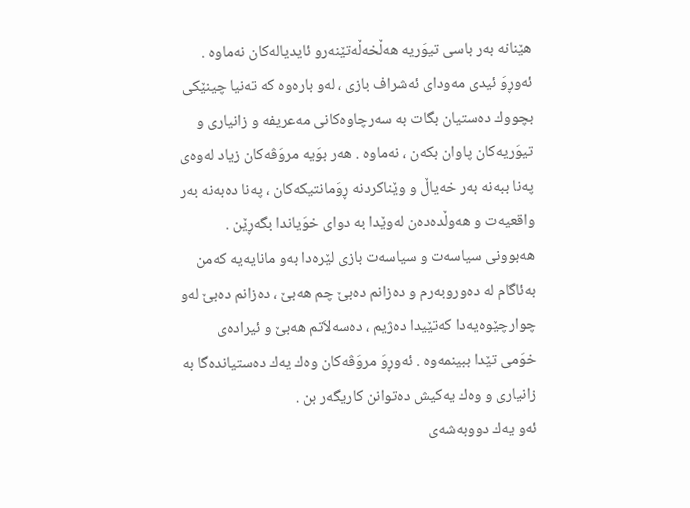هێنانه‌ به‌ر باسی‌ تیوَریه‌ هه‌ڵخه‌ڵه‌تێنه‌رو ئایدیاله‌كان نه‌ماوه‌ . ئه‌وڕوَ ئیدی‌ مه‌ودای‌ ئه‌شراف بازی‌ ، له‌و باره‌وه‌ كه‌ ته‌نیا چینێكی‌ بچووك ده‌ستیان بگات به‌ سه‌رچاوه‌كانی‌ مه‌عریفه‌ و زانیاری‌ و تیوَریه‌كان پاوان بكه‌ن ، نه‌ماوه‌ . هه‌ر بوَیه‌ مروَڤه‌كان زیاد له‌وه‌ی‌ په‌نا ببه‌نه‌ به‌ر خه‌یاڵ و وێناكردنه‌ ڕوَمانتیكه‌كان ، په‌نا ده‌به‌نه‌ به‌ر واقعیه‌ت و هه‌وڵده‌ده‌ن له‌وێدا به‌ دوای‌ خوَیاندا بگه‌ڕێن .
هه‌بوونی‌ سیاسه‌ت و سیاسه‌ت بازی‌ لێره‌دا به‌و مانایه‌یه‌ كه‌من به‌ئاگام له‌ ده‌وروبه‌رم و ده‌زانم ده‌بێ‌ چم هه‌بێ‌ ، ده‌زانم ده‌بێ‌ له‌و چوارچێوه‌یه‌دا كه‌تێیدا ده‌ژیم ، ده‌سه‌لاَتم هه‌بێ و ئیراده‌ی‌ خوَمی‌ تێدا ببینمه‌وه‌ . ئه‌وڕوَ مروَڤه‌كان وه‌ك یه‌ك ده‌ستیانده‌گا به‌ زانیاری‌ و وه‌ك یه‌كیش ده‌توانن كاریگه‌ر بن .
ئه‌و یه‌ك دووبه‌شه‌ی‌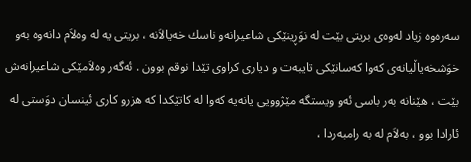سه‌ره‌وه‌ زیاد له‌وه‌ی‌ بریتی‌ بێت له‌ نوَڕینێكی‌ شاعیرانه‌و ناسك خه‌یالاَنه‌ ، بریتی‌ یه‌ له‌ وه‌لاَم دانه‌وه‌ به‌و خوَشخه‌یاڵیانه‌ی‌ كه‌وا كه‌سانێكی‌ تایبه‌ت و دیاری‌ كراوی‌ تێدا نوقم بوون . ئه‌گه‌ر وه‌لاَمێكی‌ شاعیرانه‌ش بێت ، هێنانه‌ به‌ر باسی‌ ئه‌و ویستگه‌ مێژوویی‌ یانه‌یه‌ كه‌وا له‌ كاتێكدا كه‌ هزرو كاری‌ ئینسان دوَستی‌ له‌ ئارادا بوو ، به‌لاَم له‌ به‌ رامبه‌ردا ،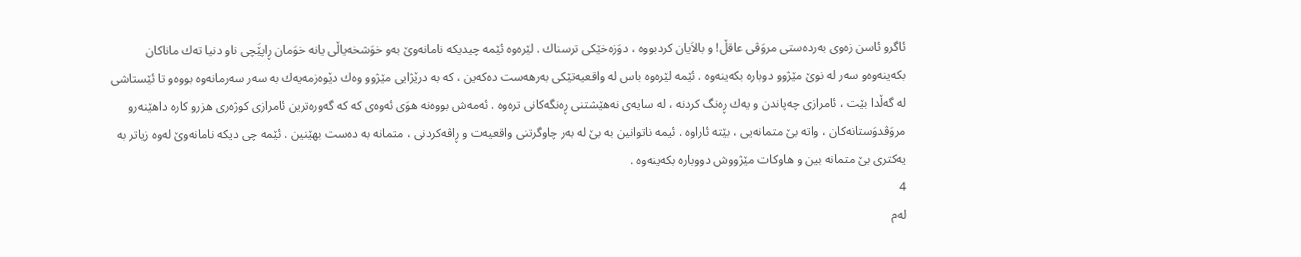ئاگرو ئاسن زه‌وی‌ به‌رده‌ستی‌ مروَڤی‌ عاقڵ! و بالاَیان كردبووه‌ ، دوَزه‌خێكی‌ ترسناك . لێره‌وه‌ ئێمه‌ چیدیكه‌ نامانه‌وێ‌ به‌و خوَشخه‌یاڵی‌ یانه‌ خوَمان ڕاپێَچی‌ ناو دنیا ته‌ك ماناكان بكه‌ینه‌وه‌و سه‌ر له‌ نوێ‌ مێژوو دوباره‌ بكه‌ینه‌وه‌ . ئێمه‌ لێره‌وه‌ باس له‌ واقعیه‌تێكی‌ به‌رهه‌ست ده‌كه‌ین ، كه‌ به‌ درێژایی‌ مێژوو وه‌ك دێوه‌زمه‌یه‌ك به‌ سه‌ر سه‌رمانه‌وه‌ بووه‌و تا ئێستاشی‌ له‌ گه‌ڵدا بێت ، ئامرازی‌ چه‌پاندن و یه‌ك ڕه‌نگ كردنه‌ ، له‌ سایه‌ی‌ نه‌هێشتنی‌ ڕه‌نگه‌كانی‌ تره‌وه‌ . ئه‌مه‌ش بووه‌نه‌ هوَی‌ ئه‌وه‌ی‌ كه‌ كه‌ گه‌وره‌ترین ئامرازی‌ كوژه‌ری‌ هزرو كاره‌ داهێنه‌رو مروَڤدوَستانه‌كان ، واته‌ بێ‌ متمانه‌یی‌ ، بێته‌ ئاراوه‌ . ئیمه‌ ناتوانین به‌ بێ‌ له‌ به‌ر چاوگرتنی‌ واقعیه‌ت و ڕاڤه‌كردنی‌ ، متمانه‌ به‌ ده‌ست بهێنین . ئێمه‌ چی‌ دیكه‌ نامانه‌وێ‌ له‌وه‌ زیاتر به‌ یه‌كتری‌ بێ‌ متمانه‌ بین و هاوكات مێژووش دووباره‌ بكه‌ینه‌وه‌ .
4
له‌م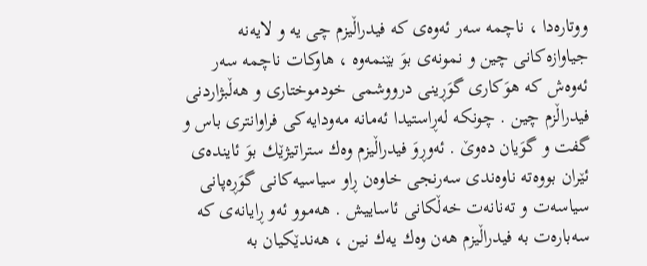ووتاره‌دا ، ناچمه‌ سه‌ر ئه‌وه‌ی‌ كه‌ فیدراڵیزم چی‌ یه‌ و لایه‌نه‌ جیاوازه‌كانی‌ چین و نمونه‌ی‌ بوَ بێنمه‌وه‌ ، هاوكات ناچمه‌ سه‌ر ئه‌وه‌ش كه‌ هوَكاری‌ گوَڕینی‌ درووشمی‌ خودموختاری‌ و هه‌ڵبژاردنی‌ فیدراڵزم چین . چونكه‌ له‌ڕاستیدا ئه‌مانه‌ مه‌ودایه‌كی‌ فراوانتری‌ باس و گفت و گوَیان ده‌وێ‌ . ئه‌وڕوَ فیدراڵیزم وه‌ك ستراتیژێك بوَ ئاینده‌ی‌ ئێران بووه‌ته‌ ناوه‌ندی‌ سه‌رنجی‌ خاوه‌ن ڕاو سیاسیه‌كانی‌ گوَڕه‌پانی‌ سیاسه‌ت و ته‌نانه‌ت خه‌ڵكانی‌ ئاساییش . هه‌موو ئه‌و ڕایانه‌ی‌ كه‌ سه‌باره‌ت به‌ فیدراڵیزم هه‌ن وه‌ك یه‌ك نین ، هه‌ندێكیان به‌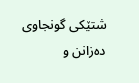شتێكی‌ گونجاوی‌ ده‌زانن و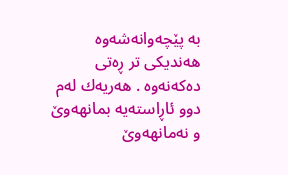به‌ پێچه‌وانه‌شه‌وه‌ هه‌ندیكی‌ تر ڕه‌تی‌ ده‌كه‌نه‌وه‌ . هه‌ریه‌ك له‌م دوو ئاڕاسته‌یه‌ بمانهه‌وێ‌ و نه‌مانهه‌وێ‌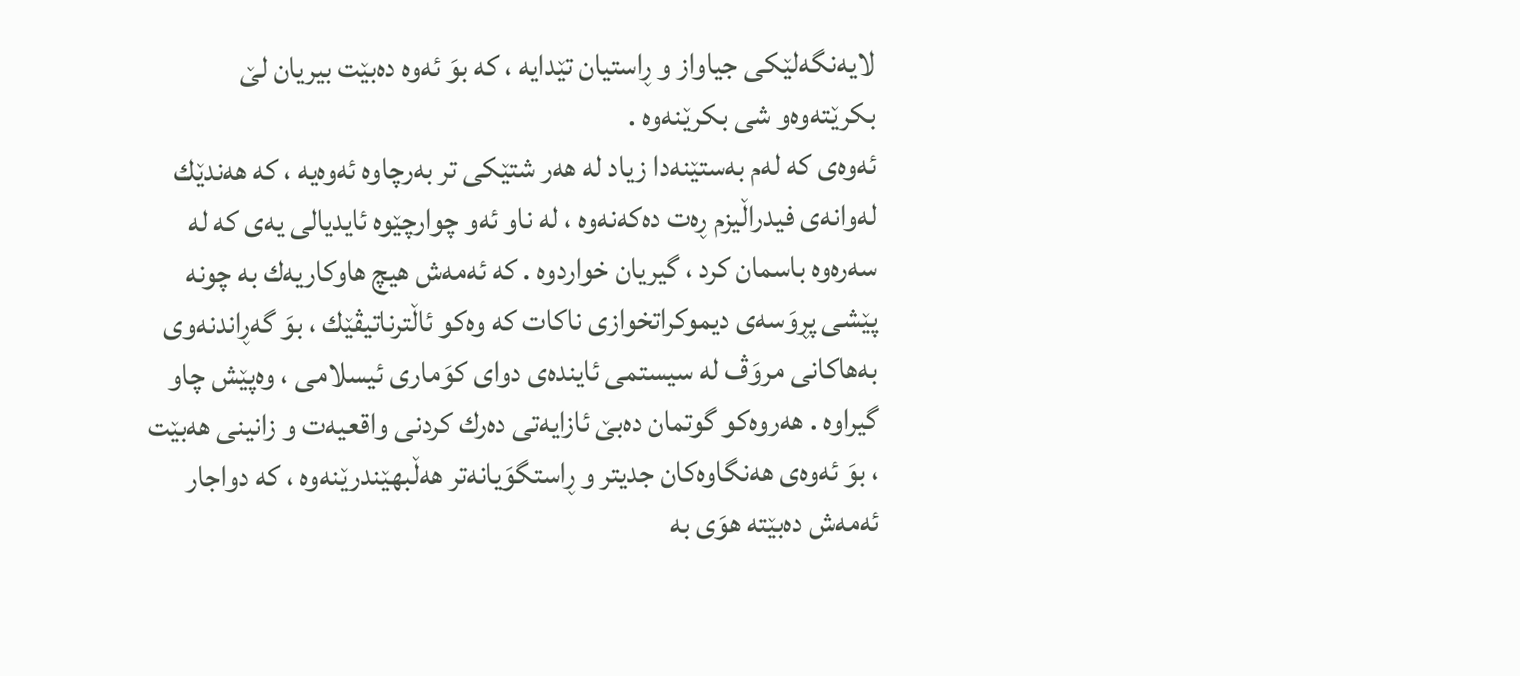لایه‌نگه‌لێكی‌ جیاواز و ڕاستیان تێدایه‌ ، كه‌ بوَ ئه‌وه‌ ده‌بێت بیریان لێ‌ بكرێته‌وه‌و شی‌ بكرێنه‌وه‌ .
ئه‌وه‌ی‌ كه‌ له‌م به‌ستێنه‌دا زیاد له‌ هه‌ر شتێكی‌ تر به‌رچاوه‌ ئه‌وه‌یه‌ ، كه‌ هه‌ندێك له‌وانه‌ی‌ فیدراڵیزم ڕه‌ت ده‌كه‌نه‌وه‌ ، له‌ ناو ئه‌و چوارچێوه‌ ئایدیالی‌ یه‌ی‌ كه‌ له‌ سه‌ره‌وه‌ باسمان كرد ، گیریان خواردوه‌ . كه‌ ئه‌مه‌ش هیچ هاوكاریه‌ك به‌ چونه‌ پێشی‌ پڕوَسه‌ی‌ دیموكراتخوازی‌ ناكات كه‌ وه‌كو ئاڵترناتیڤێك ، بوَ گه‌ڕاندنه‌وی‌ به‌هاكانی‌ مروَڤ له‌ سیستمی‌ ئاینده‌ی‌ دوای‌ كوَماری‌ ئیسلامی‌ ، وه‌پێش چاو گیراوه‌ . هه‌روه‌كو گوتمان ده‌بێ‌ ئازایه‌تی‌ ده‌رك كردنی‌ واقعیه‌ت و زانینی‌ هه‌بێت ، بوَ ئه‌وه‌ی‌ هه‌نگاوه‌كان جدیتر و ڕاستگوَیانه‌تر هه‌ڵبهێندرێنه‌وه‌ ، كه‌ دواجار ئه‌مه‌ش ده‌بێته‌ هوَی‌ به‌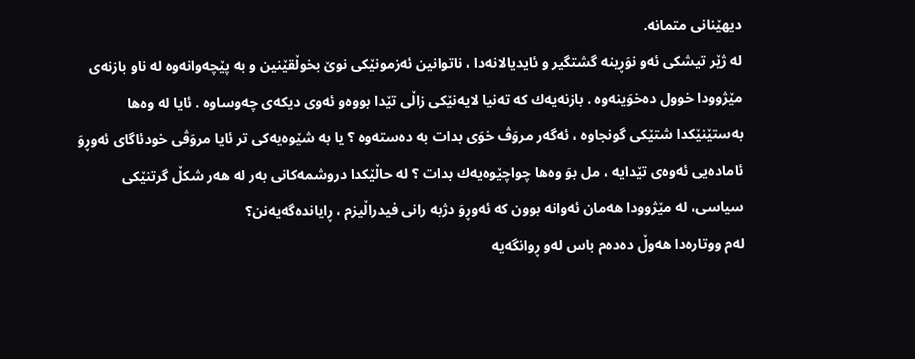دیهێنانی‌ متمانه‌.
له‌ ژێر تیشكی‌ ئه‌و نوَڕینه‌ گشتگیر و ئایدیالانه‌دا ، ناتوانین ئه‌زمونێكی‌ نوێ‌ بخوڵقێنین و به‌ پێچه‌وانه‌وه‌ له‌ ناو بازنه‌ی‌ مێژوودا خوول ده‌خوَینه‌وه‌ . بازنه‌یه‌ك كه‌ ته‌نیا لایه‌نێكی‌ زاڵی‌ تێدا بووه‌و ئه‌وی‌ دیكه‌ی‌ چه‌وساوه‌ . ئایا له‌ وه‌ها به‌ستێنێكدا شتێكی‌ گونجاوه‌ ، ئه‌گه‌ر مروَڤ خوَی‌ بدات به‌ ده‌سته‌وه‌ ؟ یا به‌ شێوه‌یه‌كی‌ تر ئایا مروَڤی‌ خودئاگای‌ ئه‌وڕوَ ئاماده‌یی‌ ئه‌وه‌ی‌ تێدایه‌ ، مل بوَ وه‌ها چواچێوه‌یه‌ك بدات ؟ له‌ حاڵێكدا دروشمه‌كانی‌ به‌ر له‌ هه‌ر شكڵ گرتنێكی‌ سیاسی‌، له‌ مێژوودا هه‌مان ئه‌وانه‌ بوون كه‌ ئه‌وڕوَ دژبه‌ رانی‌ فیدراڵیزم ، ڕایانده‌گه‌یه‌نن؟
له‌م ووتاره‌دا هه‌وڵ ده‌ده‌م باس له‌و ڕوانگه‌یه‌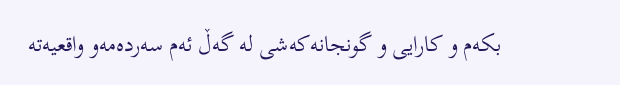بكه‌م و كارایی‌ و گونجانه‌كه‌شی‌ له‌ گه‌ڵ ئه‌م سه‌رده‌مه‌و واقعیه‌ته‌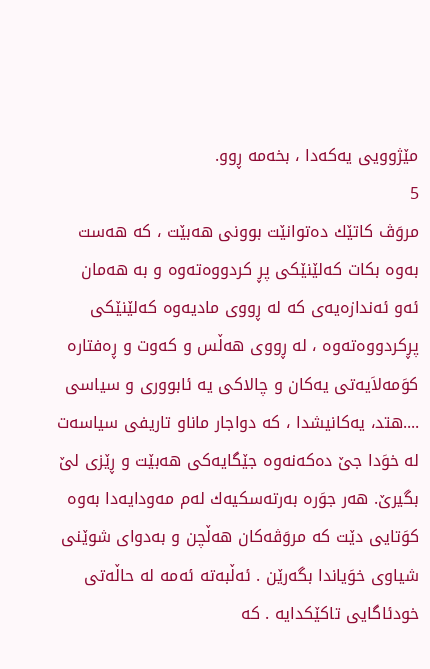مێژوویی‌ یه‌كه‌دا ، بخه‌مه‌ ڕوو.
5
مروَڤ كاتێك ده‌توانێت بوونی‌ هه‌بێت ، كه‌ هه‌ست به‌وه‌ بكات كه‌لێنێكی‌ پڕ كردووه‌ته‌وه‌ و به‌ هه‌مان ئه‌و ئه‌ندازه‌یه‌ی‌ كه‌ له‌ ڕووی‌ مادیه‌وه‌ كه‌لێنێكی‌ پڕكردووه‌ته‌وه‌ ، له‌ ڕووی‌ هه‌ڵس و كه‌وت و ڕه‌فتاره‌ كوَمه‌لاَیه‌تی‌ یه‌كان و چالاكی‌ یه‌ ئابووری‌ و سیاسی‌ ....هتد، یه‌كانیشدا ، كه‌ دواجار ماناو تاریفی‌ سیاسه‌ت له‌ خوَدا جێ‌ ده‌كه‌نه‌وه‌ جێگایه‌كی‌ هه‌بێت و ڕێزی‌ لێ‌ بگیرێ‌. هه‌ر جوَره‌ به‌رته‌سكیه‌ك له‌م مه‌ودایه‌دا به‌وه‌ كوَتایی‌ دێت كه‌ مروَڤه‌كان هه‌ڵچن و به‌دوای‌ شوێنی‌ شیاوی‌ خوَیاندا بگه‌رێن . ئه‌ڵبه‌ته‌ ئه‌مه‌ له‌ حاڵه‌تی‌ خودئاگایی‌ تاكێكدایه‌ . كه‌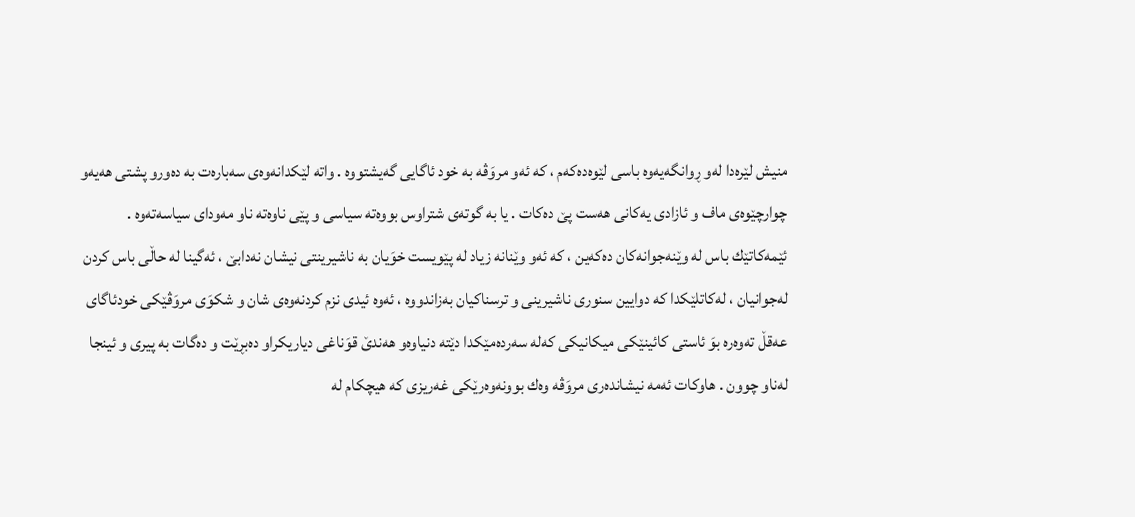منیش لێره‌دا له‌و ڕوانگه‌یه‌وه‌ باسی‌ لێوه‌ده‌كه‌م ، كه‌ ئه‌و مروَڤه‌ به‌ خود ئاگایی‌ گه‌یشتووه‌ . واته‌ لێكدانه‌وه‌ی‌ سه‌باره‌ت به‌ ده‌ورو پشتی‌ هه‌یه‌و چوارچێوه‌ی‌ ماف و ئازادی‌ یه‌كانی‌ هه‌ست پێ‌ ده‌كات . یا به‌ گوته‌ی‌ شتراوس بووه‌ته‌ سیاسی‌ و پێی‌ ناوه‌ته‌ ناو مه‌ودای‌ سیاسه‌ته‌وه‌ .
ئێمه‌كاتێك باس له‌ وێنه‌جوانه‌كان ده‌كه‌ین ، كه‌ ئه‌و وێنانه‌ زیاد له‌ پێویست خوَیان به‌ ناشیرینتی‌ نیشان نه‌دابێ‌ ، ئه‌گینا له‌ حاڵی‌ باس كردن له‌جوانیان ، له‌كاتلێكدا كه‌ دوایین سنوری‌ ناشیرینی‌ و ترسناكیان به‌زاندووه‌ ، ئه‌وه‌ ئیدی‌ نزم كردنه‌وه‌ی‌ شان و شكوَی‌ مروَڤێكی‌ خودئاگای‌ عه‌قڵ ته‌وه‌ره‌ بوَ ئاستی‌ كائینێكی‌ میكانیكی‌ كه‌له‌ سه‌رده‌مێكدا دێته‌ دنیاوه‌و هه‌ندێ‌ قوَناغی‌ دیاریكراو ده‌بڕێت و ده‌گات به‌ پیری‌ و ئینجا له‌ناو چوون . هاوكات ئه‌مه‌ نیشانده‌ری‌ مروَڤه‌ وه‌ك بوونه‌وه‌رێكی‌ غه‌ریزی‌ كه‌ هیچكام له‌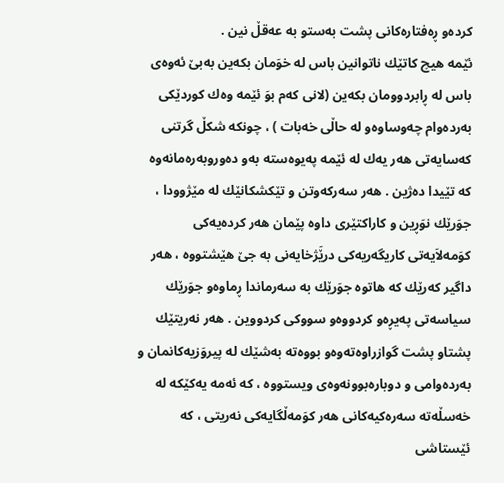كرده‌و ڕه‌فتاره‌كانی‌ پشت به‌ستو به‌ عه‌قڵ نین .
ئێمه‌ هیچ كاتێك ناتوانین باس له‌ خوَمان بكه‌ین به‌بێ‌ ئه‌وه‌ی‌ باس له‌ ڕابردوومان بكه‌ین (لانی‌ كه‌م بوَ ئێمه‌ وه‌ك كوردێكی‌ به‌رده‌وام چه‌وساوه‌و له‌ حاڵی‌ خه‌بات ) ، چونكه‌ شكڵ گرتنی‌ كه‌سایه‌تی‌ هه‌ر یه‌ك له‌ ئێمه‌ په‌یوه‌سته‌ به‌و ده‌وروبه‌ره‌مانه‌وه‌ كه‌ تێیدا ده‌ژین . هه‌ر سه‌ركه‌وتن و تێكشكانێك له‌ مێژوودا ، جوَرێك نوَڕین و كاراكتێری‌ داوه‌ پێمان هه‌ر كرده‌یه‌كی‌ كوَمه‌لاَیه‌تی‌ كاریگه‌ریه‌كی‌ درێَژخایه‌نی‌ به‌ جێ‌ هێشتووه‌ ، هه‌ر داگیر كه‌رێك كه‌ هاتوه‌ جوَرێك به‌ سه‌رماندا ڕماوه‌و جوَرێك سیاسه‌تی‌ په‌یڕه‌و كردووه‌و سووكی‌ كردووین . هه‌ر نه‌ریتێك پشتاو پشت گوازراوه‌ته‌وه‌و بووه‌ته‌ به‌شێك له‌ پیروَزیه‌كانمان و به‌رده‌وامی‌ و دوباره‌بوونه‌وه‌ی‌ ویستووه‌ ، كه‌ ئه‌مه‌ یه‌كێكه‌ له‌ خه‌سڵه‌ته‌ سه‌ره‌كیه‌كانی‌ هه‌ر كوَمه‌ڵگایه‌كی‌ نه‌ریتی‌ ، كه‌ ئێستاشی‌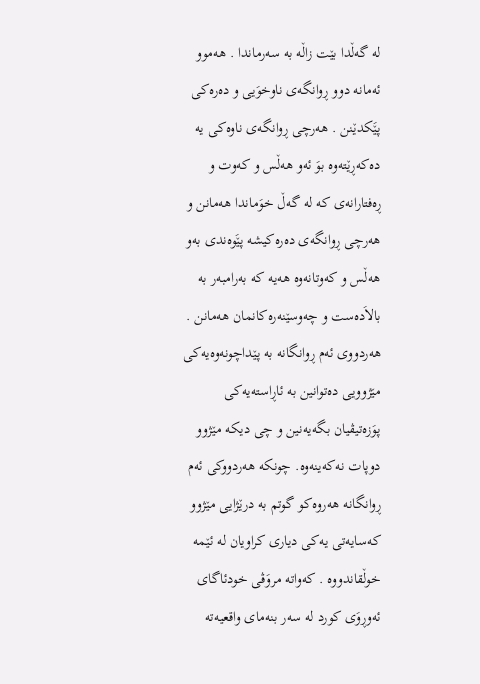له‌ گه‌ڵدا بێت زاڵه‌ به‌ سه‌رماندا . هه‌موو ئه‌مانه‌ دوو ڕوانگه‌ی‌ ناوخوَیی‌ و ده‌ره‌كی‌ پێَكدێنن . هه‌رچی‌ ڕوانگه‌ی‌ ناوه‌كی‌ یه‌ ده‌كه‌ڕێته‌وه‌ بوَ ئه‌و هه‌ڵس و كه‌وت و ڕه‌فتارانه‌ی‌ كه‌ له‌ گه‌ڵ خوَماندا هه‌مانن و هه‌رچی‌ ڕوانگه‌ی‌ ده‌ره‌كیشه‌ پێَوه‌ندی‌ به‌و هه‌ڵس و كه‌وتانه‌وه‌ هه‌یه‌ كه‌ به‌رامبه‌ر به‌ بالاَده‌ست و چه‌وسێنه‌ره‌كانمان هه‌مانن . هه‌ردووی‌ ئه‌م ڕوانگانه‌ به‌ پێداچونه‌وه‌یه‌كی‌ مێژوویی‌ ده‌توانین به‌ ئاڕاسته‌یه‌كی‌ پوَزه‌تیڤیان بگه‌یه‌نین و چی‌ دیكه‌ مێژوو دوپات نه‌كه‌ینه‌وه‌. چونكه‌ هه‌ردووكی‌ ئه‌م ڕوانگانه‌ هه‌روه‌كو گوتم به‌ درێژایی‌ مێژوو كه‌سایه‌تی‌ یه‌كی‌ دیاری‌ كراویان له‌ ئێمه‌ خوڵقاندووه‌ . كه‌واته‌ مروَڤی‌ خودئاگای‌ ئه‌وڕوَی‌ كورد له‌ سه‌ر بنه‌مای‌ واقعیه‌ته‌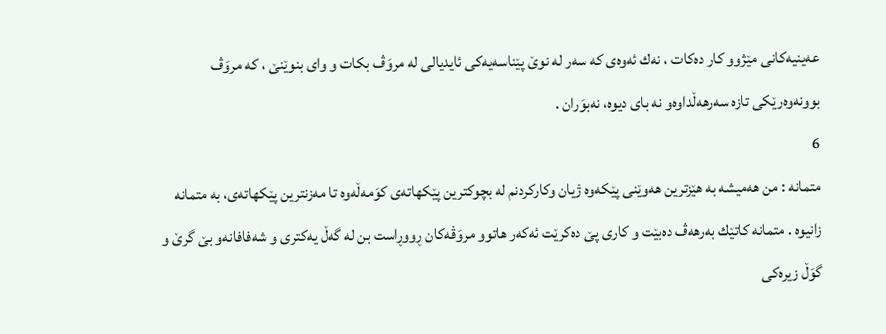عه‌ینیه‌كانی‌ مێژوو كار ده‌كات ، نه‌ك ئه‌وه‌ی‌ كه‌ سه‌ر له‌ نوێ‌ پێناسه‌یه‌كی‌ ئایدیالی‌ له‌ مروَڤ بكات و وای‌ بنوێنێ‌ ، كه‌ مروَڤ بوونه‌وه‌رێكی‌ تازه‌ سه‌رهه‌ڵداوه‌و نه‌ بای‌ دیوه‌، نه‌بوَران .
6
متمانه‌ : من هه‌میشه‌ به‌ هێزترین هه‌وێنی‌ پێكه‌وه‌ ژیان وكاركردنم له‌ بچوكترین پێكهاته‌ی‌ كوَمه‌ڵه‌وه‌ تا مه‌زنترین پێكهاته‌ی‌، به‌ متمانه‌ زانیوه‌ . متمانه‌ كاتێك به‌رهه‌ڤ ده‌بێت و كاری‌ پێ‌ ده‌كرێت ئه‌كه‌ر هاتوو مروَڤه‌كان ڕووڕاست بن له‌ گه‌ڵ یه‌كتری‌ و شه‌فافانه‌و بێ‌ گرێ‌ و گوَڵ زیره‌كی‌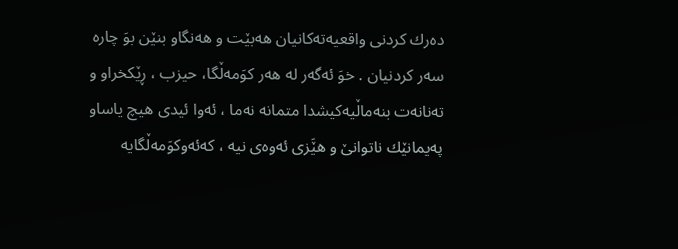ده‌رك كردنی‌ واقعیه‌ته‌كانیان هه‌بێت و هه‌نگاو بنێن بوَ چاره‌ سه‌ر كردنیان . خوَ ئه‌گه‌ر له‌ هه‌ر كوَمه‌ڵگا، حیزب ، ڕێكخراو و ته‌نانه‌ت بنه‌ماڵیه‌كیشدا متمانه‌ نه‌ما ، ئه‌وا ئیدی‌ هیچ یاساو په‌یمانێك ناتوانێ‌ و هێَزی‌ ئه‌وه‌ی‌ نیه‌ ، كه‌ئه‌وكوَمه‌ڵگایه‌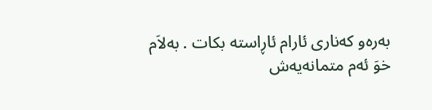به‌ره‌و كه‌ناری‌ ئارام ئاڕاسته‌ بكات . به‌لاَم خوَ ئه‌م متمانه‌یه‌ش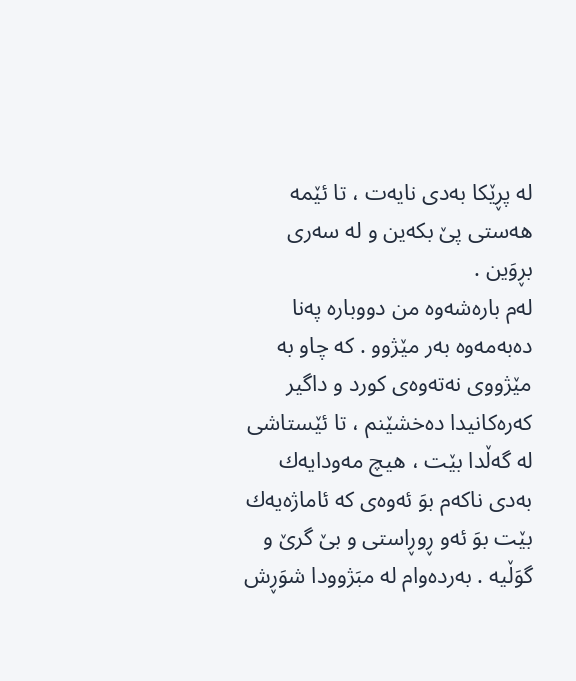له‌ پڕێكا به‌دی‌ نایه‌ت ، تا ئێمه‌ هه‌ستی‌ پێ‌ بكه‌ین و له‌ سه‌ری‌ بڕوَین .
له‌م باره‌شه‌وه‌ من دووباره‌ په‌نا ده‌به‌مه‌وه‌ به‌ر مێژوو . كه‌ چاو به‌ مێژووی‌ نه‌ته‌وه‌ی‌ كورد و داگیر كه‌ره‌كانیدا ده‌خشێنم ، تا ئێستاشی‌ له‌ گه‌ڵدا بێت ، هیچ مه‌ودایه‌ك به‌دی‌ ناكه‌م بوَ ئه‌وه‌ی‌ كه‌ ئاماژه‌یه‌ك بێت بوَ ئه‌و ڕوڕاستی‌ و بێ‌ گرێ‌ و گوَڵیه‌ . به‌رده‌وام له‌ مبَژوودا شوَڕش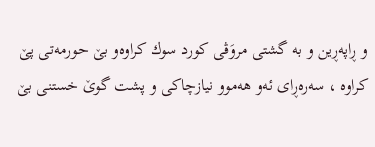و ڕاپه‌ڕین و به‌ گشتی‌ مروَڤی‌ كورد سوك كراوه‌و بێ‌ حورمه‌تی‌ پێ‌ كراوه‌ ، سه‌ره‌ڕای‌ ئه‌و هه‌موو نیازچاكی‌ و پشت گوێ‌ خستنی‌ بێ‌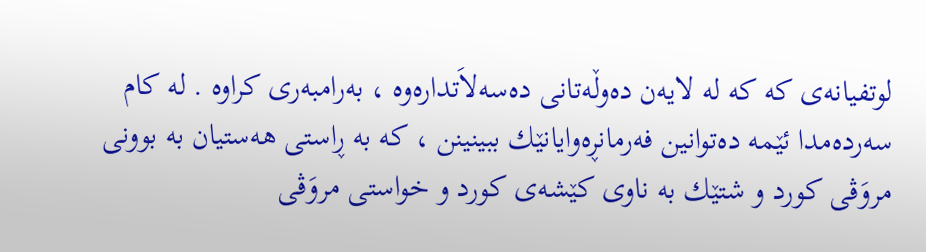لوتفیانه‌ی‌ كه‌ كه‌ له‌ لایه‌ن ده‌وڵه‌تانی‌ ده‌سه‌لاَتداره‌وه‌ ، به‌رامبه‌ری‌ كراوه‌ . له‌ كام سه‌رده‌مدا ئێمه‌ ده‌توانین فه‌رمانڕه‌وایانێك ببینینن ، كه‌ به‌ ڕاستی‌ هه‌ستیان به‌ بوونی‌ مروَڤی‌ كورد و شتێك به‌ ناوی‌ كێشه‌ی‌ كورد و خواستی‌ مروَڤی‌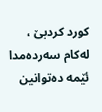كورد كردبێ‌ ، له‌كام سه‌رده‌مدا ئێمه‌ ده‌توانین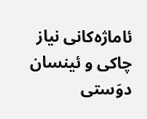ئاماژه‌كانی‌ نیاز چاكی‌ و ئینسان دوَستی‌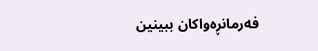فه‌رمانڕه‌واكان ببینین